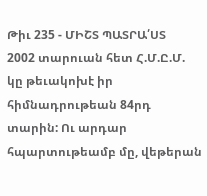Թիւ 235 - ՄԻՇՏ ՊԱՏՐԱ՛ՍՏ
2002 տարուան հետ Հ.Մ.Ը.Մ. կը թեւակոխէ իր հիմնադրութեան 84րդ տարին: Ու արդար հպարտութեամբ մը, վեթերան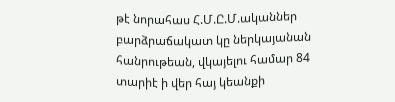թէ նորահաս Հ.Մ.Ը.Մ.ականներ բարձրաճակատ կը ներկայանան հանրութեան, վկայելու համար 84 տարիէ ի վեր հայ կեանքի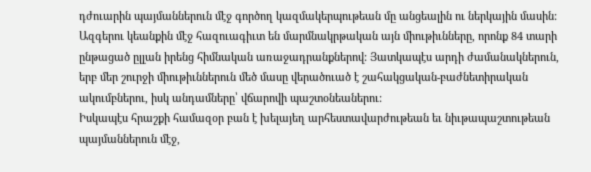դժուարին պայմաններուն մէջ գործող կազմակերպութեան մը անցեալին ու ներկային մասին:
Ազգերու կեանքին մէջ հազուագիւտ են մարմնակրթական այն միութիւնները, որոնք 84 տարի ընթացած ըլլան իրենց հիմնական առաջադրանքներով: Յատկապէս արդի ժամանակներուն, երբ մեր շուրջի միութիւններուն մեծ մասը վերածուած է շահակցական-բաժնետիրական ակումբներու, իսկ անդամները՝ վճարովի պաշտօնեաներու:
Իսկապէս հրաշքի համազօր բան է խելայեղ արհեստավարժութեան եւ նիւթապաշտութեան պայմաններուն մէջ,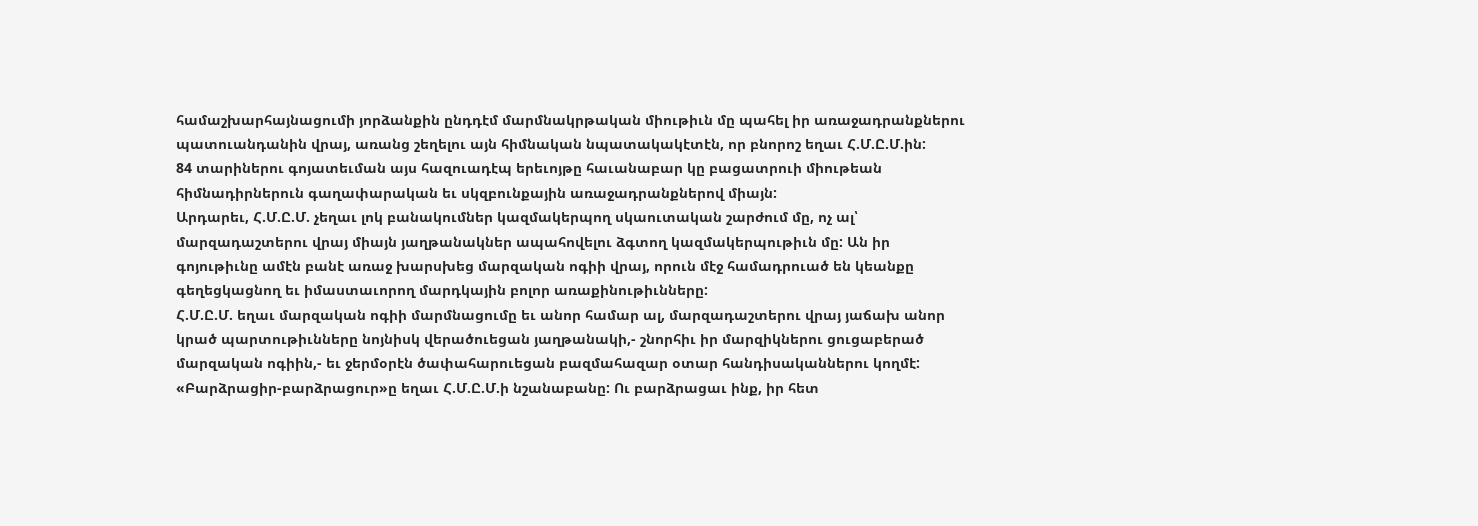համաշխարհայնացումի յորձանքին ընդդէմ մարմնակրթական միութիւն մը պահել իր առաջադրանքներու պատուանդանին վրայ, առանց շեղելու այն հիմնական նպատակակէտէն, որ բնորոշ եղաւ Հ.Մ.Ը.Մ.ին:
84 տարիներու գոյատեւման այս հազուադէպ երեւոյթը հաւանաբար կը բացատրուի միութեան հիմնադիրներուն գաղափարական եւ սկզբունքային առաջադրանքներով միայն:
Արդարեւ, Հ.Մ.Ը.Մ. չեղաւ լոկ բանակումներ կազմակերպող սկաուտական շարժում մը, ոչ ալ՝ մարզադաշտերու վրայ միայն յաղթանակներ ապահովելու ձգտող կազմակերպութիւն մը: Ան իր գոյութիւնը ամէն բանէ առաջ խարսխեց մարզական ոգիի վրայ, որուն մէջ համադրուած են կեանքը գեղեցկացնող եւ իմաստաւորող մարդկային բոլոր առաքինութիւնները:
Հ.Մ.Ը.Մ. եղաւ մարզական ոգիի մարմնացումը եւ անոր համար ալ, մարզադաշտերու վրայ յաճախ անոր կրած պարտութիւնները նոյնիսկ վերածուեցան յաղթանակի,- շնորհիւ իր մարզիկներու ցուցաբերած մարզական ոգիին,- եւ ջերմօրէն ծափահարուեցան բազմահազար օտար հանդիսականներու կողմէ: «Բարձրացիր-բարձրացուր»ը եղաւ Հ.Մ.Ը.Մ.ի նշանաբանը: Ու բարձրացաւ ինք, իր հետ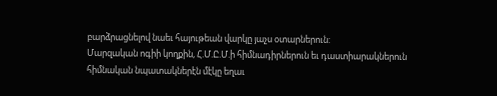բարձրացնելով նաեւ հայութեան վարկը յաչս օտարներուն:
Մարզական ոգիի կողքին, Հ.Մ.Ը.Մ.ի հիմնադիրներուն եւ դաստիարակներուն հիմնական նպատակներէն մէկը եղաւ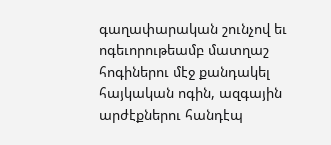գաղափարական շունչով եւ ոգեւորութեամբ մատղաշ հոգիներու մէջ քանդակել հայկական ոգին, ազգային արժէքներու հանդէպ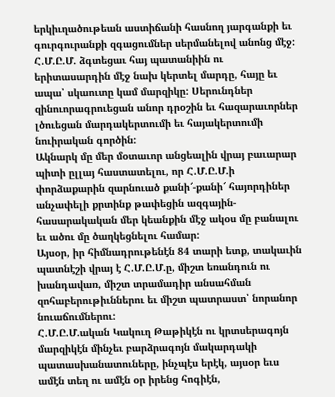երկիւղածութեան աստիճանի հասնող յարգանքի եւ գուրգուրանքի զգացումներ սերմանելով անոնց մէջ:
Հ.Մ.Ը.Մ. ձգտեցաւ հայ պատանիին ու երիտասարդին մէջ նախ կերտել մարդը, հայը եւ ապա՝ սկաուտը կամ մարզիկը: Սերունդներ զինուորագրուեցան անոր դրօշին եւ հազարաւորներ լծուեցան մարդակերտումի եւ հայակերտումի նուիրական գործին:
Ակնարկ մը մեր մօտաւոր անցեալին վրայ բաւարար պիտի ըլլայ հաստատելու, որ Հ.Մ.Ը.Մ.ի փորձաքարին զարնուած քանի՜-քանի՜ հայորդիներ անչափելի քրտինք թափեցին ազգային-հասարակական մեր կեանքին մէջ ակօս մը բանալու եւ ածու մը ծաղկեցնելու համար:
Այսօր, իր հիմնադրութենէն 84 տարի ետք, տակաւին պատնէշի վրայ է Հ.Մ.Ը.Մ.ը, միշտ եռանդուն ու խանդավառ, միշտ տրամադիր անսահման զոհաբերութիւններու եւ միշտ պատրաստ՝ նորանոր նուաճումներու:
Հ.Մ.Ը.Մ.ական Կակուղ Թաթիկէն ու կրտսերագոյն մարզիկէն մինչեւ բարձրագոյն մակարդակի պատասխանատուները, ինչպէս երէկ, այսօր եւս ամէն տեղ ու ամէն օր իրենց հոգիէն,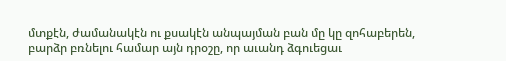մտքէն, ժամանակէն ու քսակէն անպայման բան մը կը զոհաբերեն, բարձր բռնելու համար այն դրօշը, որ աւանդ ձգուեցաւ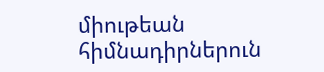միութեան հիմնադիրներուն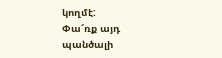կողմէ:
Փա՜ռք այդ պանծալի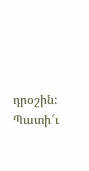դրօշին:
Պատի՜ւ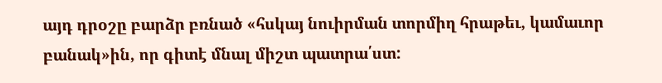այդ դրօշը բարձր բռնած «հսկայ նուիրման տորմիղ հրաթեւ, կամաւոր բանակ»ին, որ գիտէ մնալ միշտ պատրա՛ստ: